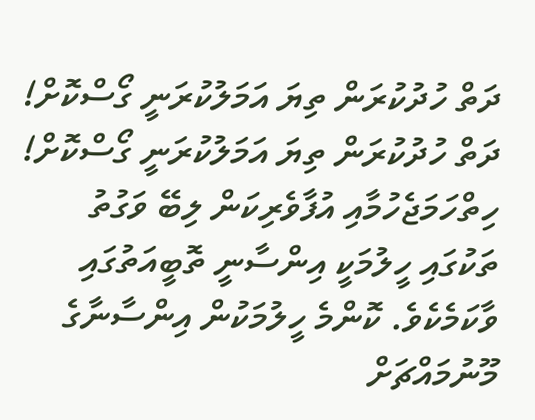ދަތް ހުދުކުރަން ތިޔަ އަމަލުކުރަނީ ގޯސްކޮށް!
ދަތް ހުދުކުރަން ތިޔަ އަމަލުކުރަނީ ގޯސްކޮށް!
ހިތްހަމަޖެހުމާއި އުފާވެރިކަން ލިބޭ ވަގުތު ތަކުގައި ހީލުމަކީ އިންސާނީ ތޮބީއަތުގައި ވާކަމެކެވެ. ކޮންމެ ހީލުމަކުން އިންސާނާގެ މޫނުމައްޗަށް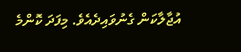އުޖާލާކަން ގެނުވައިދެއެވެ. މިފަދަ ކޮންމެ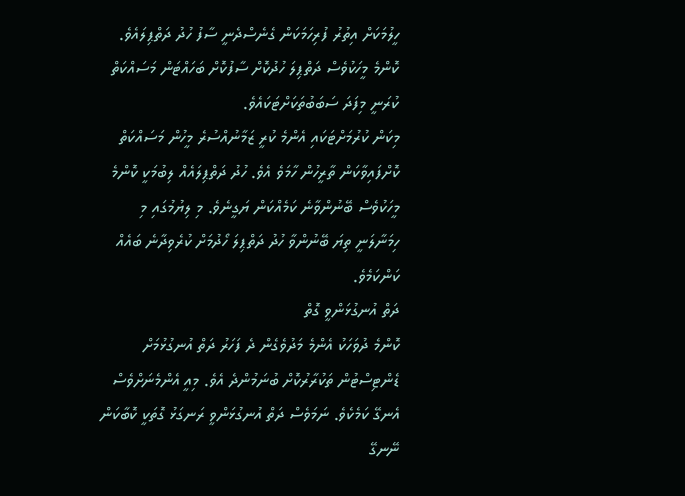ހީލުމަކަށް އިތުރު ފުރިހަމަކަން ގެނެސްދެނީ ސާފު ހުދު ދަތްޕިލައެވެ.
ކޮންމެ މީހަކުވެސް ދަތްޕިލަ ހުދުކޮށް ސާފުކޮށް ބަހައްޓަން މަސައްކަތް ކުރަނީ މިފަދަ ސަބަބުތަކަށްޓަކައެވެ.
މިކަން ކުރުމަށްޓަކައި އެންމެ ކުރީ ޒަމާނުއްސުރެ މީހުން މަސައްކަތް ކޮށްފައިވާކަން ތާރީހުން ހާމަވެ އެވެ. ހުދު ދަތްޕިލައެއް ލިބުމަކީ ކޮންމެ މީހަކުވެސް ބޭނުންވާނެ ކަމެއްކަން ޔަގީނެވެ. މި ލިޔުމުގައި މި ހިމަނާލަނީ ތިޔަ ބޭނުންވާ ހުދު ދަތްޕިލަ ހޯދުމަށް ކުރެވިދާނެ ބައެއް ކަންކަމެވެ.
ދަތް އުނގުޅަންވީ ގޮތް
ކޮންމެ ދުވަހަކު އެންމެ މަދުވެގެން ދެ ފަހަރު ދަތް އުނގުޅުމަށް ޑެންޓިސްޓުން ތަކުރާރުކޮށް ބުނަމުންދެ އެވެ. މިއީ އެންމެނަށްވެސް އެނގޭ ކަމެކެވެ. ނަމަވެސް ދަތް އުނގުޅަންވީ ރަނގަޅު ގޮތަކީ ކޮބާކަން ނޭނގޭ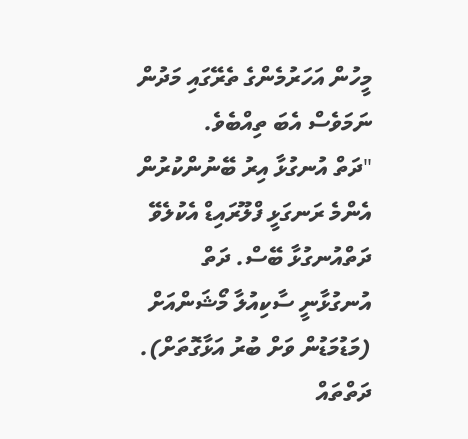މީހުން އަހަރުމެންގެ ތެރޭގައި މަދުން ނަމަވެސް އެބަ ތިއްބެވެ.
"ދަތް އުނގުޅާ އިރު ބޭނުންކުރުން އެންމެ ރަނގަޅީ ފްލޫރައިޑް އެކުލެވޭ ދަތްއުނގުޅާ ބޭސް. ދަތް އުނގުޅާނީ ސާކިއުލާ މޯޝަންއަށް (މަޑުމަޑުން ވަށް ބުރު އަޅާގޮތަށް). ދަތްތައް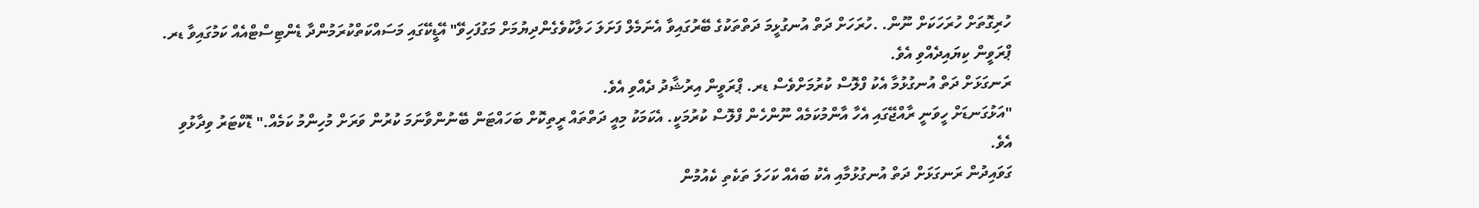ހުރިގޮތަށް ހުރަހަކަށް ނޫން. .ހުރަހަށް ދަތް އުނގުޅީމަ ދަތްތަކުގެ ބޭރުގައިވާ އެނަމެލް ފަށަލަ ހަލާކުވެގެންދިޔުމަށް މަގުފަހިވޭ" އޭޑީކޭގައި މަސައްކަތްކުރަމުންދާ ޑެންޓިސްޓްއެއް ކަމުގައިވާ ޑރ. ޕްރަވީން ކިޔައިދެއްވި އެވެ.
ރަނގަޅަށް ދަތް އުނގުޅުމާ އެކު ފްލޮސް ކުރުމަށްވެސް ޑރ. ޕްރަވީން އިރުޝާދު ދެއްވި އެވެ.
"އަޅުގަނޑަށް ހީވަނީ ރާއްޖޭގައި އެހާ އާންމުކަމެއް ނޫންހެން ފްލޮސް ކުރުމަކީ. އެކަމަކު މިއީ ދަތްތައް ރީތިކޮށް ބަހައްޓަން ބޭނުންވާނަމަ ކުރުން ވަރަށް މުހިންމު ކަމެއް." ޑޮކްޓަރު ވިދާޅުވި އެވެ.
ގަވައިދުން ރަނގަޅަށް ދަތް އުނގުޅުމާއި އެކު ބައެއް ކަހަލަ ތަކެތި ކެއުމުން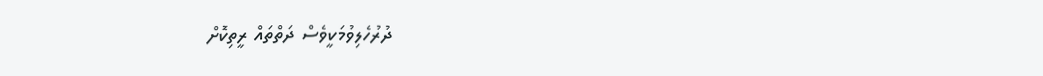ދުރުހެލިވުމަކީވެސް ދަތްތައް ރީތިކޮށް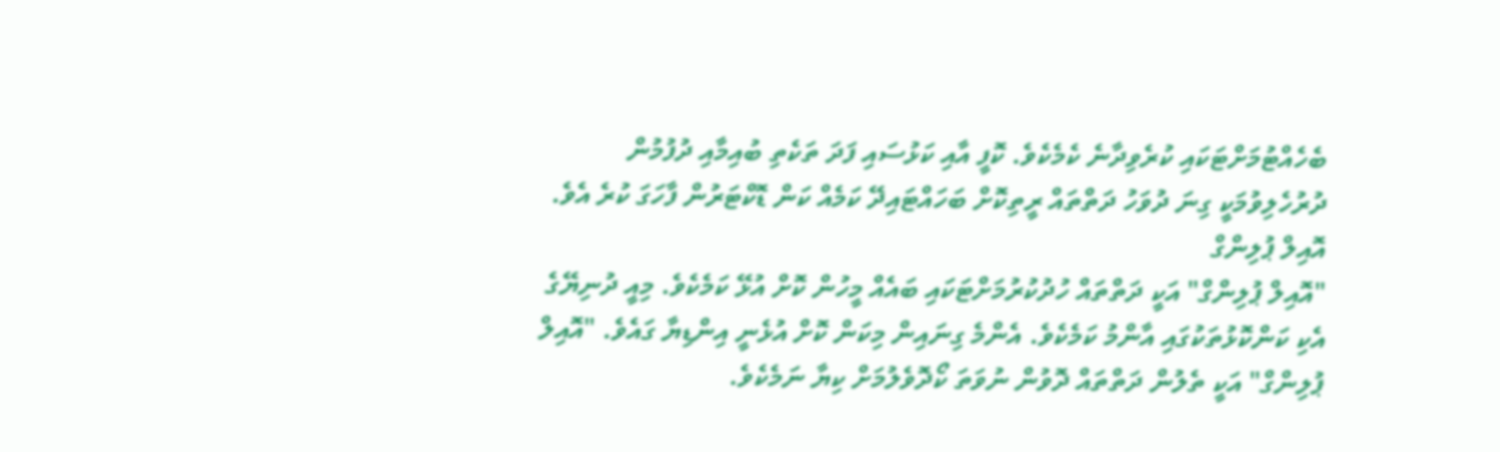ބެހެއްޓުމަށްޓަކައި ކުރެވިދާނެ ކެމެކެވެ. ކޮފީ އާއި ކަޅުސައި ފަދަ ތަކެތި ބުއިމާއި ދުފުމުން ދުރުހެލިވުމަކީ ގިނަ ދުވަހު ދަތްތައް ރީތިކޮށް ބަހައްޓައިދޭ ކަމެއް ކަން ޑޮކްޓަރުން ފާހަގަ ކުރެ އެވެ.
އޮއިލް ޕުލިންގް
"އޮއިލް ޕުލިންގް" އަކީ ދަތްތައް ހުދުކުރުމަށްޓަކައި ބައެއް މީހުން ކޮށް އުޅޭ ކަމެކެވެ. މިއީ ދުނިޔޭގެ އެކި ކަންކޮޅުތަކުގައި އާންމު ކަމެކެވެ. އެންމެ ގިނައިން މިކަން ކޮށް އުޅެނީ އިންޑިޔާ ގައެވެ. "އޮއިލް ޕުލިންގް" އަކީ ތެލުން ދަތްތައް ދޮވުން ނުވަތަ ކޯދޮވެލުމަށް ކިޔާ ނަމެކެވެ.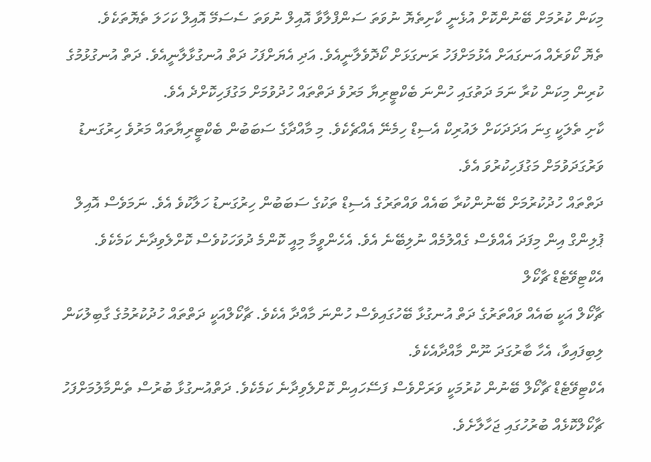މިކަން ކުރުމަށް ބޭނުންކޮށް އުޅެނީ ކާށިތެޔޮ ނުވަތަ ސަންފްލާވާ އޮއިލް ނުވަތަ ސެސަމޭ އޮއިލް ކަހަލަ ތެޔޮތަކެވެ.
ތެޔޮ ކޯވަރެއް އަނގައަށް އެޅުމަށްފަހު ރަނގަޅަށް ކޯދޮވެލާނީއެވެ. އަދި އެޔަށްފަހު ދަތް އުނގުޅާލާނީއެވެ. ދަތް އުނގުޅުމުގެ ކުރިން މިކަން ކުރާ ނަމަ ދަތުގައި ހުންނަ ބެކްޓީރިޔާ މަރުވެ ދަތްތައް ހުދުވުމަށް މަގުފަހިކޮށްދެ އެވެ.
ކާށި ތެލަކީ ގިނަ އަދަދަކަށް ލައުރިކް އެސިޑް ހިމެނޭ އެއްޗެކެވެ. މި މާއްދާގެ ސަބަބުން ބެކްޓީރިޔާތައް މަރުވެ ހިރުގަނޑު ވަރުގަދަވުމަށް މަގުފަހިކުރުވަ އެވެ.
ދަތްތައް ހުދުކުރުމަށް ބޭނުންކުރާ ބައެއް ވައްތަރުގެ އެސިޑް ތަކުގެ ސަބަބުން ހިރުގަނޑު ހަލާކުވެ އެވެ. ނަމަވެސް އޮއިލް ޕުލިންގް އިން މިފަދަ އެއްވެސް ގެއްލުމެއް ނުލިބޭނެ އެވެ. އެހެންވީމާ މިއީ ކޮންމެ ދުވަހަކުވެސް ކޮށްލެވިދާނެ ކަމެކެވެ.
އެކްޓިވޭޓެޑް ޗާކޯލް
ޗާކޯލް އަކީ ބައެއް ވައްތަރުގެ ދަތް އުނގުޅާ ބޭހުގައިވެސް ހުންނަ މާއްދާ އެކެވެ. ޗާކޯލްއަކީ ދަތްތައް ހުދުކުރުމުގެ ގާބިލުކަން ލިބިފައިވާ، އެހާ ބާރުގަދަ ނޫން މާއްދާއެކެވެ.
އެކްޓިވޭޓެޑް ޗާކޯލް ބޭނުން ކުރުމަކީ ވަރަށްވެސް ފަސޭހައިން ކޮށްލެވިދާނެ ކަމެކެވެ. ދަތްއުނގުޅާ ބުރުސް ތެންމާލުމަށްފަހު ޗާކޯލްކޮޅެއް ބުރުހުގައި ޖަހާލާށެވެ.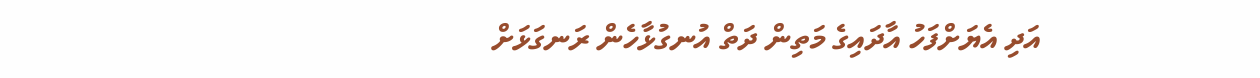އަދި އެޔަށްފަހު އާދައިގެ މަތިން ދަތް އުނގުޅާހެން ރަނގަޅަށް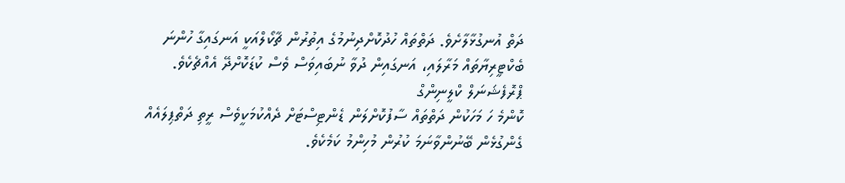ދަތް އުނގުޅާލާށެވެ. ދަތްތައް ހުދުކޮށްދިނުމުގެ އިތުރުން ޗާކޯލްއަކީ އަނގައިގާ ހުންނަ ބެކްޓީރިޔާތައް މަރާލައި، އަނގައިން ދުވާ ނުބައިވަސް ވެސް ކުޑަކޮށްދޭ އެއްޗެކެވެ.
ޕްރޮފެޝަނަލް ކްލީނިންގް
ކޮންމެ ހަ މަހަކުން ދަތްތައް ސާފުކޮށްލަން ޑެންޓިސްޓަށް ދެއްކުމަކީވެސް ރީތި ދަތްޕިލައެއް ގެންގުޅެން ބޭނުންވާނަމަ ކުރުން މުހިންމު ކަމެކެވެ.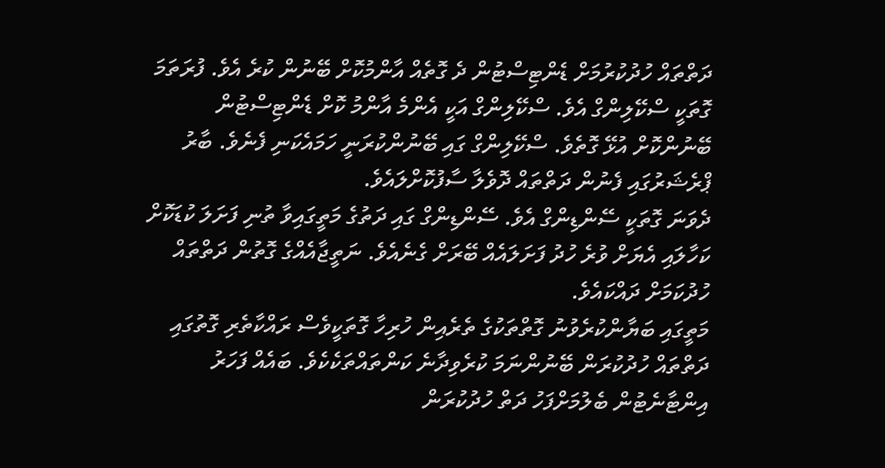ދަތްތައް ހުދުކުރުމަށް ޑެންޓިސްޓުން ދެ ގޮތެއް އާންމުކޮށް ބޭނުން ކުރެ އެވެ. ފުރަތަމަ ގޮތަކީ ސްކޭލިންގް އެވެ. ސްކޭލިންގް އަކީ އެންމެ އާންމު ކޮށް ޑެންޓިސްޓުން ބޭނުންކޮށް އުޅޭ ގޮތެވެ. ސްކޭލިންގް ގައި ބޭނުންކުރަނީ ހަމައެކަނި ފެނެވެ. ބާރު ޕްރެޝަރުގައި ފެނުން ދަތްތައް ދޮވެލާ ސާފުކޮށްލައެވެ.
ދެވަނަ ގޮތަކީ ސޭންޑިންގް އެވެ. ސޭންޑިންގް ގައި ދަތުގެ މަތީގައިވާ ތުނި ފަށަލަ ކުޑަކޮށް ކަހާލައި އެޔަށް ވުރެ ހުދު ފަށަލައެއް ބޭރަށް ގެނެއެވެ. ނަތީޖާއެއްގެ ގޮތުން ދަތްތައް ހުދުކަމަށް ދައްކައެވެ.
މަތީގައި ބަޔާންކުރެވުނު ގޮތްތަކުގެ ތެރެއިން ހުރިހާ ގޮތަކީވެސް ރައްކާތެރި ގޮތުގައި ދަތްތައް ހުދުކުރަން ބޭނުންނަމަ ކުރެވިދާނެ ކަންތައްތަކެކެވެ. ބައެއް ފަހަރު އިންޓާނެޓުން ބެލުމަށްފަހު ދަތް ހުދުކުރަން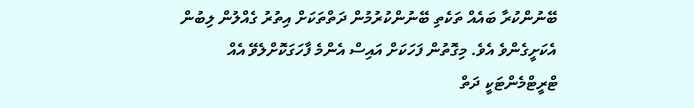ބޭނުންކުރާ ބައެއް ތަކެތި ބޭނުންކުރުމުން ދަތްތަކަށް އިތުރު ގެއްލުން ލިބުން އެކަށީގެންވެ އެވެ. މިގޮތުން ފަހަކަށް އައިސް އެންމެ ފާހަގަކޮށްލެވޭ އެއް ޓްރީޓްމެންޓަކީ ދަތް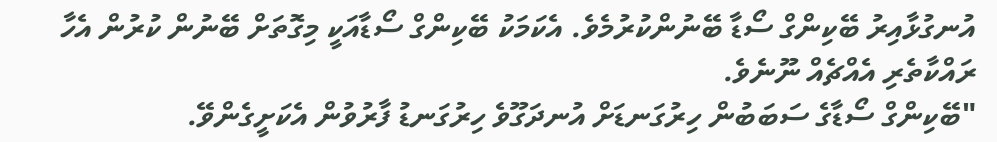އުނގުޅާއިރު ބޭކިންގް ސޯޑާ ބޭނުންކުރުމެވެ. އެކަމަކު ބޭކިންގް ސޯޑާއަކީ މިގޮތަށް ބޭނުން ކުރުން އެހާ ރައްކާތެރި އެއްޗެއް ނޫނެވެ.
"ބޭކިންގް ސޯޑާގެ ސަބަބުން ހިރުގަނޑަށް އުނދަގޫވެ ހިރުގަނޑު ފާރުވުން އެކަށީގެންވޭ.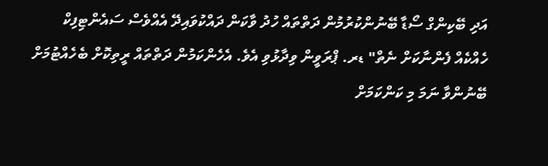އަދި ބޭކިންގް ސޯޑާ ބޭނުންކުރުމުން ދަތްތައް ހުދު ވާކަން ދައްކުވައިދޭ އެއްވެސް ސައެންޓިފިކް ހެއްކެއް ފެންނާކަށް ނެތް" ޑރ. ޕްރަވީން ވިދާޅުވި އެވެ. އެހެންކަމުން ދަތްތައް ރީތިކޮށް ބެހެއްޓުމަށް ބޭނުންވާ ނަމަ މި ކަންކަމަށް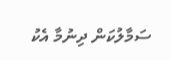ސަމާލުކަން ދިނުމާ އެކު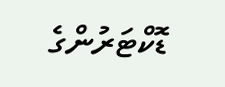ޑޮކްޓަރުންގެ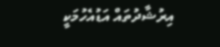އިރުޝާދުތައް އަޑުއެހުމަކީ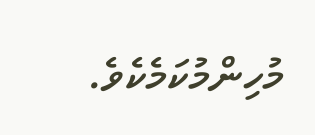މުހިންމުކަމެކެވެ.